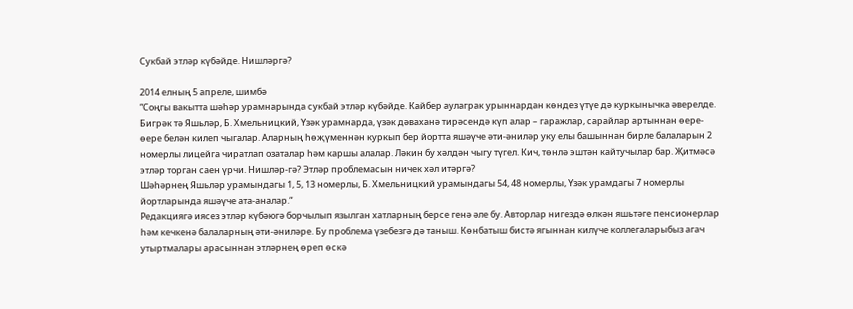Сукбай этләр күбәйде. Нишләргә?

2014 елның 5 апреле, шимбә
“Соңгы вакытта шәһәр урамнарында сукбай этләр күбәйде. Кайбер аулаграк урыннардан көндез үтүе дә куркынычка әверелде. Бигрәк тә Яшьләр, Б. Хмельницкий, Үзәк урамнарда, үзәк дәваханә тирәсендә күп алар – гаражлар, сарайлар артыннан өере-өере белән килеп чыгалар. Аларның һөҗүменнән куркып бер йортта яшәүче әти-әниләр уку елы башыннан бирле балаларын 2 номерлы лицейга чиратлап озаталар һәм каршы алалар. Ләкин бу хәлдән чыгу түгел. Кич, төнлә эштән кайтучылар бар. Җитмәсә этләр торган саен үрчи. Нишләр-гә? Этләр проблемасын ничек хәл итәргә?
Шәһәрнең Яшьләр урамындагы 1, 5, 13 номерлы, Б. Хмельницкий урамындагы 54, 48 номерлы, Үзәк урамдагы 7 номерлы йортларында яшәүче ата-аналар.“
Редакциягә иясез этләр күбәюгә борчылып язылган хатларның берсе генә әле бу. Авторлар нигездә өлкән яшьтәге пенсионерлар һәм кечкенә балаларның әти-әниләре. Бу проблема үзебезгә дә таныш. Көнбатыш бистә ягыннан килүче коллегаларыбыз агач утыртмалары арасыннан этләрнең өреп өскә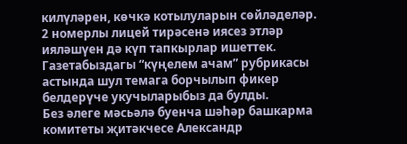килүләрен, көчкә котылуларын сөйләделәр. 2 номерлы лицей тирәсенә иясез этләр ияләшүен дә күп тапкырлар ишеттек. Газетабыздагы “күңелем ачам” рубрикасы астында шул темага борчылып фикер белдерүче укучыларыбыз да булды.
Без әлеге мәсьәлә буенча шәһәр башкарма комитеты җитәкчесе Александр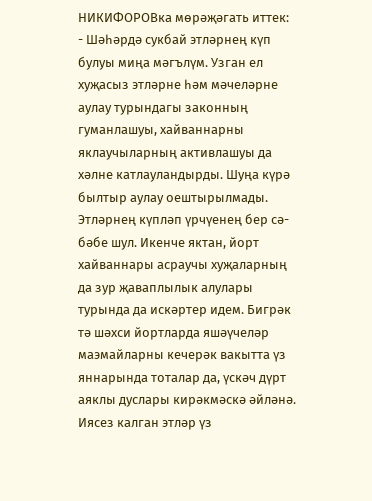НИКИФОРОВка мөрәҗәгать иттек:
- Шәһәрдә сукбай этләрнең күп булуы миңа мәгълүм. Узган ел хуҗасыз этләрне һәм мәчеләрне аулау турындагы законның гуманлашуы, хайваннарны яклаучыларның активлашуы да хәлне катлауландырды. Шуңа күрә былтыр аулау оештырылмады. Этләрнең күпләп үрчүенең бер сә-бәбе шул. Икенче яктан, йорт хайваннары асраучы хуҗаларның да зур җаваплылык алулары турында да искәртер идем. Бигрәк тә шәхси йортларда яшәүчеләр маэмайларны кечерәк вакытта үз яннарында тоталар да, үскәч дүрт аяклы дуслары кирәкмәскә әйләнә. Иясез калган этләр үз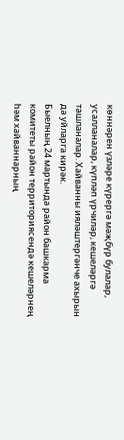көннәрен үзләре күрергә мәҗбүр булалар, усалланалар, күпләп үрчиләр, кешеләргә ташланалар. Хайванны ияләштергәнче ахырын да уйларга кирәк.
Быелның 24 мартында район башкарма комитеты район территориясендә кешеләрнең һәм хайваннарның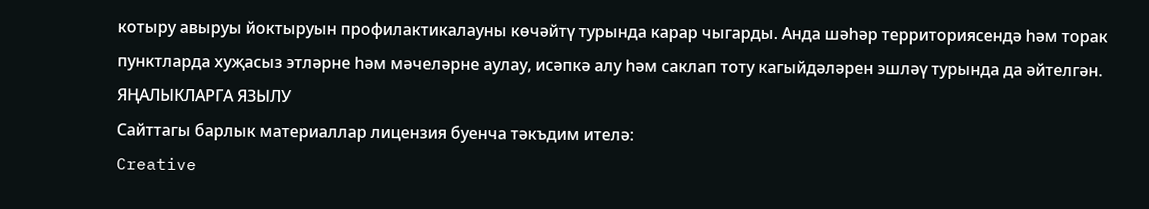котыру авыруы йоктыруын профилактикалауны көчәйтү турында карар чыгарды. Анда шәһәр территориясендә һәм торак пунктларда хуҗасыз этләрне һәм мәчеләрне аулау, исәпкә алу һәм саклап тоту кагыйдәләрен эшләү турында да әйтелгән.
ЯҢАЛЫКЛАРГА ЯЗЫЛУ
Сайттагы барлык материаллар лицензия буенча тәкъдим ителә:
Creative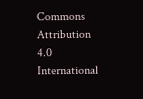Commons Attribution 4.0 International